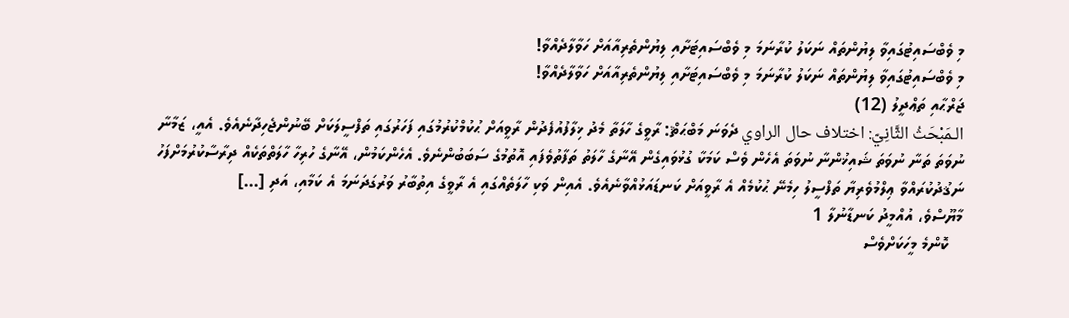މި ވެބްސައިޓުގައިވާ ލިޔުންތައް ނަކަލު ކުރާނަމަ މި ވެބްސައިޓަށާއި ލިޔުންތެރިއާއަށް ހަވާލާދެއްވާ!
މި ވެބްސައިޓުގައިވާ ލިޔުންތައް ނަކަލު ކުރާނަމަ މި ވެބްސައިޓަށާއި ލިޔުންތެރިއާއަށް ހަވާލާދެއްވާ!
ޖަރްޙާއި ތަޢްދީލު (12)
الـمَبْحَثُ الثَّانِيّ: اختلاف حال الراوي ދެވަނަ މަބްޙަޘް: ރާވީގެ ހާލަތާ މެދު ޚިލާފުއުފެދުން ރާވީއަށް ޙުކުމްކުރުމުގައި ފަހަރުގައި ތަފްސީލަކަށް ބޭނުންޖެހިދާނެއެވެ. އެއީ، ޒަމާނާ ނުވަތަ ތަނާ ނުވަތަ ޝައިޚުންނާ ނުވަތަ އެހެން ވެސް ކަމަކާ ގުޅުވައިގެން އޭނާގެ ހާލަތު ތަފާތުވެފައި އޮތުމުގެ ސަބަބުންނެވެ. އެހެންކަމުން، އޭނާގެ ހުރިހާ ހާލަތްތަކެއް ދިރާސާކުރުމަށްފަހު ނަޤުދުކުރައްވާ ޢިލްމުވެރިޔާ ތަފްސީލު ހިމެނޭ ޙުކުމެއް އެ ރާވީއަށް ކަނޑައަޅުއްވާނެއެވެ. އެއިން ވަކި ހާލަތެއްގައި އެ ރާވީގެ އިތުބާރު ވަރުގަދަނަމަ އެ ކަމާއި، އަދި […]
މާޔޫސްވެ، އުއްމީދު ކަނޑާނުލާ 1
   ކޮންމެ މީހަކަށްވެސް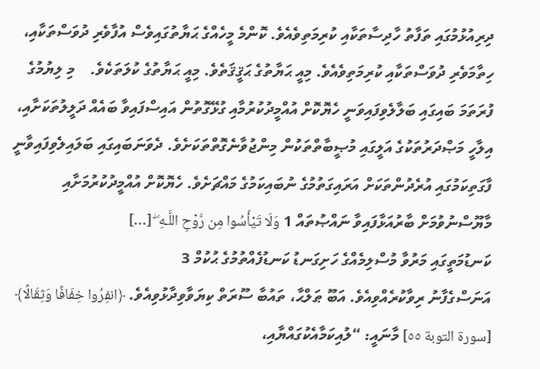ދިރިއުޅުމުގައި ތަފާތު ހާދިސާތަކާއި ކުރިމަތިވެއެވެ. ކޮންމެ މީހެއްގެ ޙަޔާތުގައިވެސް އުފާވެރި ދުވަސްތަކާއި، ހިތާމަވެރި ދުވަސްތަކާއި ކުރިމަތިވެއެވެ. މިއީ ޙަޔާތުގެ ޙަޤީޤަތެވެ. މިއީ ޙަޔާތުގެ ކުލަތަކެވެ.    މި ލިޔުމުގެ ފުރަތަމަ ބައިގައި ބަލާލެވިފައިވަނީ ހެޔޮކޮށް އުއްމީދުކުރުމާއި ގުޅޭގޮތުން އައިސްފައިވާ ބައެއް ދަލީލުތަކަށާއި، އިލާހީ މަޞްދަރުތަކުގެ އަލީގައި މުޞީބާތްތަކުން މިންޖުވާނެގޮތްތަކަށެވެ. ދެވަނަބައިގައި ބަލައިލެވިފައިވާނީ ފާގަތިކަމުގައި އުރެދުންތަކަށް އަރައިގަތުމުގެ ނުބައިކަމުގެ މައްޗަށެވެ. ހެޔޮކޮށް އުއްމީދުކުރުމަށާއި މާޔޫސްނުވުމަށް ބާރުއަޅާފައިވާ ނައްޞުތައް 1 وَلَا تَيْأَسُوا مِن رَّوْحِ اللَّـهِ ۖ […]
ކަނޑުމަތީގައި މަރުވާ މުސްލިމެއްގެ ހަށިގަނޑު ކަނޑުފެއްތުމުގެ ޙުކުމް 3
އަނަސްގެފާނު ރިވާކުރެއްވިއެވެ. އަބޫ ޠަލްޙާ، ތައުބާ ސޫރަތް ކިޔަވާވިދާޅުވިއެވެ. ﴿انفِرُوا خِفَافًا وَثِقَالًا﴾ [سورة التوبة ٥٥] މާނައީ: “ލުއިކަމާއެކުގައްޔާއި،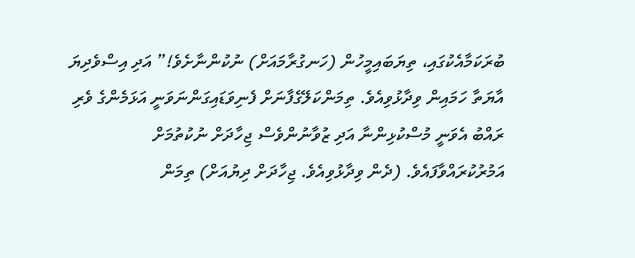ބުރަކަމާއެކުގައި، ތިޔަބައިމީހުން (ހަނގުރާމައަށް) ނުކުންނާށެވެ!” އަދި އިސްވެދިޔަ އާޔަތާ ހަމައިން ވިދާޅުވިއެވެ. ތިމަންކަލޭގެފާނަށް ފެނިވަޑައިގަންނަވަނީ އަޅަމެންގެ ވެރި ރައްބު އެވަނީ މުސްކުޅިންނާ އަދި ޒުވާނުންވެސް ޖިހާދަށް ނުކުތުމަށް އަމުރުކުރައްވާފައެވެ. (ދެން ވިދާޅުވިއެވެ. ޖިހާދަށް ދިޔުއަށް) ތިމަން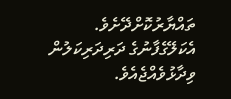ތައްޔާރުކޮށްދޭށެވެ. އެކަލޭގެފާނުގެ ދަރިދަރިކަލުން ވިދާޅުވެއްޖެއެވެ.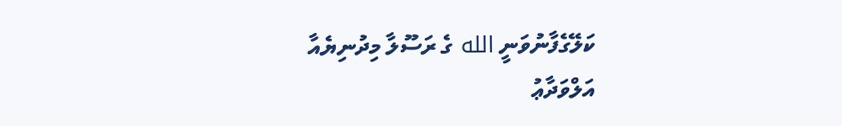ކަލޭގެފާނުވަނީ الله ގެ ރަސޫލާ މިދުނިޔެއާ އަލްވަދާޢު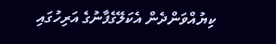ކިޔުއްވަންދެން އެކަލޭގެފާނުގެ އަރިހުގައި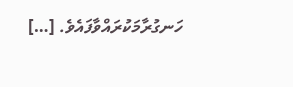ހަނގުރާމަކުރައްވާފައެވެ. […]